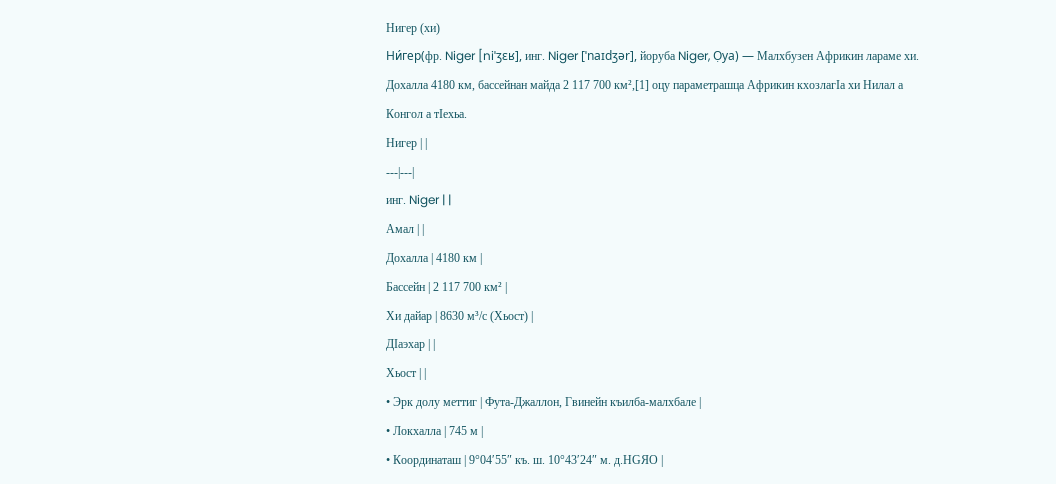Нигер (хи)
Ни́гер(фр. Niger [niˈʒɛʁ], инг. Niger [ˈnaɪdʒər], йоруба Niger, Ọya) — Малхбузен Африкин лараме хи. Дохалла 4180 км, бассейнан майда 2 117 700 км²,[1] оцу параметрашца Африкин кхозлагӀа хи Нилал а Конгол а тӀехьа.
Нигер | |
---|---|
инг. Niger | |
Амал | |
Дохалла | 4180 км |
Бассейн | 2 117 700 км² |
Хи дайар | 8630 м³/с (Хьост) |
ДӀаэхар | |
Хьост | |
• Эрк долу меттиг | Фута-Джаллон, Гвинейн къилба-малхбале |
• Локхалла | 745 м |
• Координаташ | 9°04′55″ къ. ш. 10°43′24″ м. д.HGЯO |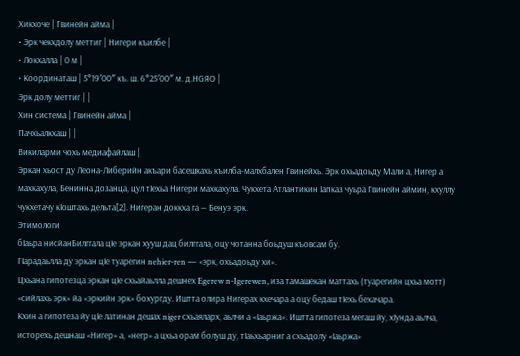Хикхоче | Гвинейн айма |
• Эрк чекхдолу меттиг | Нигери къилбе |
• Локхалла | 0 м |
• Координаташ | 5°19′00″ къ. ш. 6°25′00″ м. д.HGЯO |
Эрк долу меттиг | |
Хин система | Гвинейн айма |
Пачхьалкхаш | |
Викиларми чохь медиафайлаш |
Эркан хьост ду Леона-Либерийн акъари басешкахь къилба-малхбален Гвинейхь. Эрк охьадоьду Мали а, Нигер а махкахула, Бенинна дозанца, цул тӀехьа Нигери махкахула. Чукхета Атлантикин Ӏапказ чуьра Гвинейн аймин, кхуллу чукхетачу кӀоштахь дельта[2]. Нигеран доккха га — Бенуэ эрк.
Этимологи
бӀаьра нисйанБилггала цӀе эркан хууш дац билггала, оцу чотанна боьдуш къовсам бу.
ГӀарадаьлла ду эркан цӀе туарегин nehier-ren — «эрк, охьадоьду хи».
Цхьана гипотезца эркан цӀе схьайаьлла дешнех Egerew n-Igerewen, иза тамашекан маттахь (туарегийн цхьа мотт) «сийлахь эрк» йа «эркийн эрк» бохургду. Иштта олира Нигерах кхечара а оцу бедаш тӀехь бехачара.
Кхин а гипотеза йу цӀе латинан дешах niger схьаяларх, аьлчи а «Ӏаьржа». Иштта гипотеза мегаш йу, хӀунда аьлча, исторехь дешнаш «Нигер» а, «негр» а цхьа орам болуш ду, тӀаьхьарниг а схьадолу «Ӏаьржа»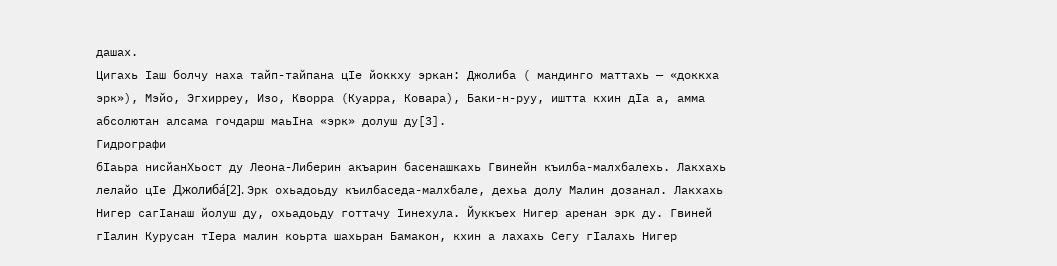дашах.
Цигахь Ӏаш болчу наха тайп-тайпана цӀе йоккху эркан: Джолиба ( мандинго маттахь — «доккха эрк»), Мэйо, Эгхирреу, Изо, Кворра (Куарра, Ковара), Баки-н-руу, иштта кхин дӀа а, амма абсолютан алсама гочдарш маьӀна «эрк» долуш ду[3].
Гидрографи
бӀаьра нисйанХьост ду Леона-Либерин акъарин басенашкахь Гвинейн къилба-малхбалехь. Лакхахь лелайо цӀе Джолиба́[2]. Эрк охьадоьду къилбаседа-малхбале, дехьа долу Малин дозанал. Лакхахь Нигер сагӀанаш йолуш ду, охьадоьду готтачу Ӏинехула. Йуккъех Нигер аренан эрк ду. Гвиней гӀалин Курусан тӀера малин коьрта шахьран Бамакон, кхин а лахахь Сегу гӀалахь Нигер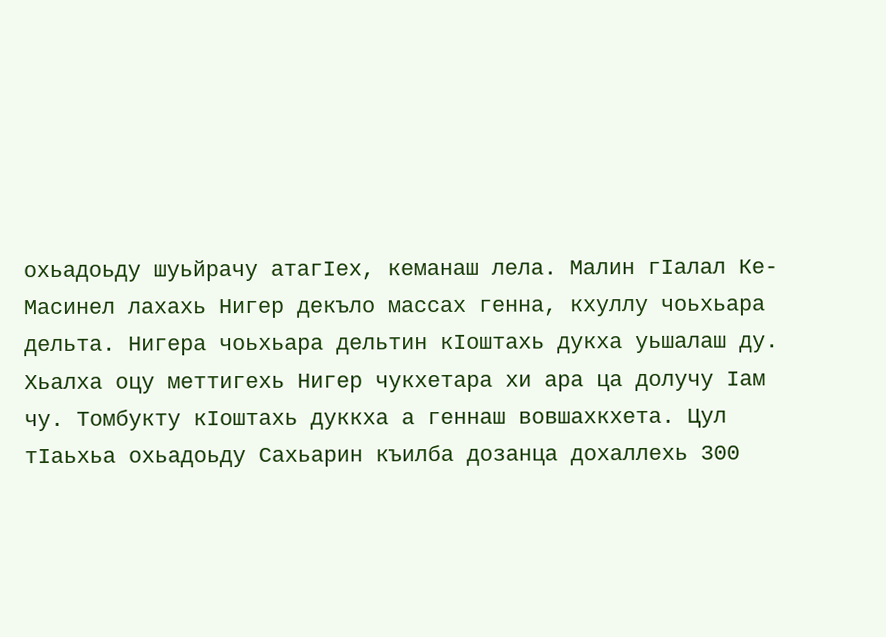охьадоьду шуьйрачу атагӀех, кеманаш лела. Малин гӀалал Ке-Масинел лахахь Нигер декъло массах генна, кхуллу чоьхьара дельта. Нигера чоьхьара дельтин кӀоштахь дукха уьшалаш ду. Хьалха оцу меттигехь Нигер чукхетара хи ара ца долучу Ӏам чу. Томбукту кӀоштахь дуккха а геннаш вовшахкхета. Цул тӀаьхьа охьадоьду Сахьарин къилба дозанца дохаллехь 300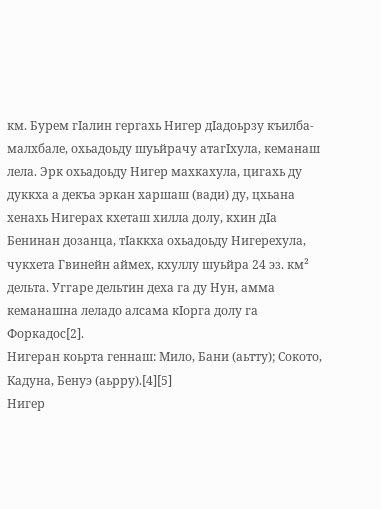км. Бурем гӀалин гергахь Нигер дӀадоьрзу къилба-малхбале, охьадоьду шуьйрачу атагӀхула, кеманаш лела. Эрк охьадоьду Нигер махкахула, цигахь ду дуккха а декъа эркан харшаш (вади) ду, цхьана хенахь Нигерах кхеташ хилла долу, кхин дӀа Бенинан дозанца, тӀаккха охьадоьду Нигерехула, чукхета Гвинейн аймех, кхуллу шуьйра 24 эз. км² дельта. Уггаре дельтин деха га ду Нун, амма кеманашна леладо алсама кӀорга долу га Форкадос[2].
Нигеран коьрта геннаш: Мило, Бани (аьтту); Сокото, Кадуна, Бенуэ (аьрру).[4][5]
Нигер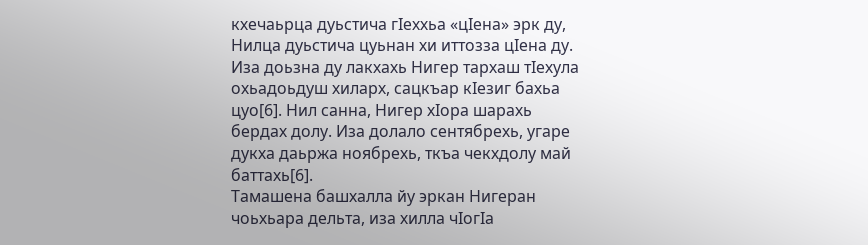кхечаьрца дуьстича гӀеххьа «цӀена» эрк ду, Нилца дуьстича цуьнан хи иттозза цӀена ду. Иза доьзна ду лакхахь Нигер тархаш тӀехула охьадоьдуш хиларх, сацкъар кӀезиг бахьа цуо[6]. Нил санна, Нигер хӀора шарахь бердах долу. Иза долало сентябрехь, угаре дукха даьржа ноябрехь, ткъа чекхдолу май баттахь[6].
Тамашена башхалла йу эркан Нигеран чоьхьара дельта, иза хилла чӀогӀа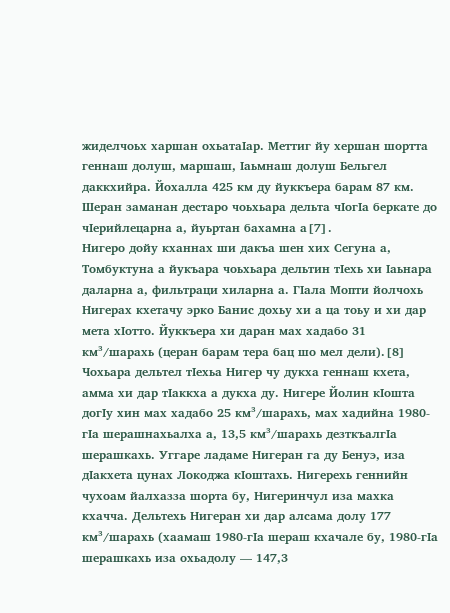жиделчоьх харшан охьатаӀар. Меттиг йу хершан шортта геннаш долуш, маршаш, Ӏаьмнаш долуш Бельгел даккхийра. Йохалла 425 км ду йуккъера барам 87 км. Шеран заманан дестаро чоьхьара дельта чӀогӀа беркате до чӀерийлецарна а, йуьртан бахамна а[7].
Нигеро дойу кханнах ши дакъа шен хих Сегуна а, Томбуктуна а йукъара чоьхьара дельтин тӀехь хи Ӏаьнара даларна а, фильтраци хиларна а. ГӀала Мопти йолчохь Нигерах кхетачу эрко Банис дохьу хи а ца тоьу и хи дар мета хӀотто. Йуккъера хи даран мах хадабо 31 км³/шарахь (церан барам тера бац шо мел дели).[8] Чохьара дельтел тӀехьа Нигер чу дукха геннаш кхета, амма хи дар тӀаккха а дукха ду. Нигере Йолин кӀошта догӀу хин мах хадабо 25 км³/шарахь, мах хадийна 1980-гӀа шерашнахьалха а, 13,5 км³/шарахь дезткъалгӀа шерашкахь. Уггаре ладаме Нигеран га ду Бенуэ, иза дӀакхета цунах Локоджа кӀоштахь. Нигерехь геннийн чухоам йалхазза шорта бу, Нигеринчул иза махка кхачча. Дельтехь Нигеран хи дар алсама долу 177 км³/шарахь (хаамаш 1980-гӀа шераш кхачале бу, 1980-гӀа шерашкахь иза охьадолу — 147,3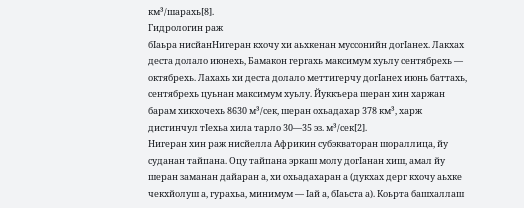км³/шарахь[8].
Гидрологин раж
бӀаьра нисйанНигеран кхочу хи аьхкенан муссонийн догӀанех. Лакхах деста долало июнехь, Бамакон гергахь максимум хуьлу сентябрехь — октябрехь. Лахахь хи деста долало меттигерчу догӀанех июнь баттахь, сентябрехь цуьнан максимум хуьлу. Йуккъера шеран хин харжан барам хикхочехь 8630 м³/сек, шеран охьадахар 378 км³, харж дистинчул тӀехьа хила тарло 30—35 эз. м³/сек[2].
Нигеран хин раж нисйелла Африкин субэкваторан шораллица, йу суданан тайпана. Оцу тайпана эркаш молу догӀанан хиш, амал йу шеран заманан дайаран а, хи охьадахаран а (дукхах дерг кхочу аьхке чекхйолуш а, гурахьа, минимум — Ӏай а, бӀаьста а). Коьрта башхаллаш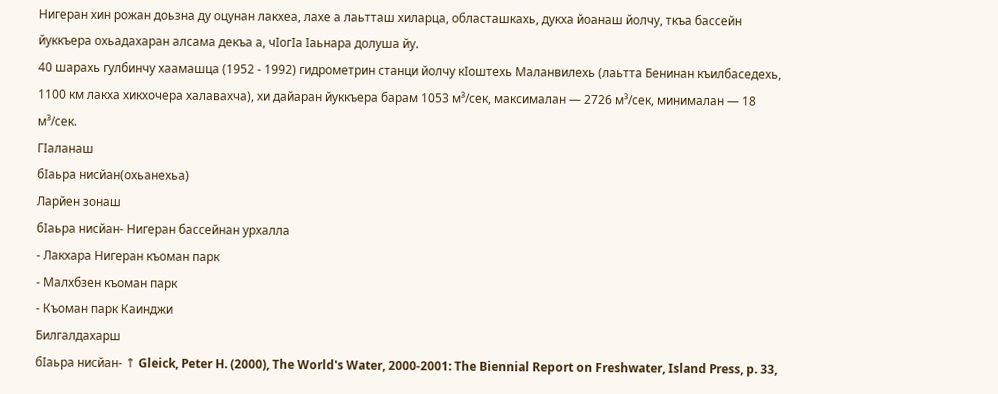Нигеран хин рожан доьзна ду оцунан лакхеа, лахе а лаьтташ хиларца, областашкахь, дукха йоанаш йолчу, ткъа бассейн йуккъера охьадахаран алсама декъа а, чӀогӀа Ӏаьнара долуша йу.
40 шарахь гулбинчу хаамашца (1952 - 1992) гидрометрин станци йолчу кӀоштехь Маланвилехь (лаьтта Бенинан къилбаседехь, 1100 км лакха хикхочера халавахча), хи дайаран йуккъера барам 1053 м³/сек, максималан — 2726 м³/сек, минималан — 18 м³/сек.
ГӀаланаш
бӀаьра нисйан(охьанехьа)
Ларйен зонаш
бӀаьра нисйан- Нигеран бассейнан урхалла
- Лакхара Нигеран къоман парк
- Малхбзен къоман парк
- Къоман парк Каинджи
Билгалдахарш
бӀаьра нисйан- ↑ Gleick, Peter H. (2000), The World's Water, 2000-2001: The Biennial Report on Freshwater, Island Press, p. 33,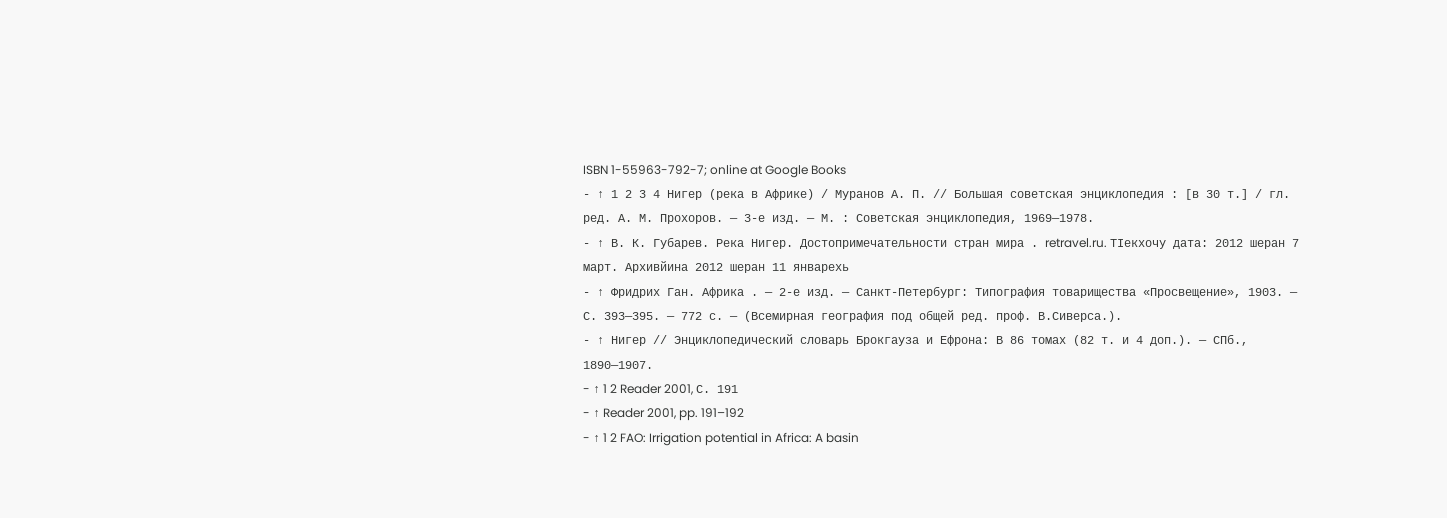ISBN 1-55963-792-7; online at Google Books
- ↑ 1 2 3 4 Нигер (река в Африке) / Муранов А. П. // Большая советская энциклопедия : [в 30 т.] / гл. ред. А. М. Прохоров. — 3-е изд. — М. : Советская энциклопедия, 1969—1978.
- ↑ В. К. Губарев. Река Нигер. Достопримечательности стран мира . retravel.ru. ТӀекхочу дата: 2012 шеран 7 март. Архивйина 2012 шеран 11 январехь
- ↑ Фридрих Ган. Африка . — 2-е изд. — Санкт-Петербург: Типография товарищества «Просвещение», 1903. — С. 393—395. — 772 с. — (Всемирная география под общей ред. проф. В.Сиверса.).
- ↑ Нигер // Энциклопедический словарь Брокгауза и Ефрона: В 86 томах (82 т. и 4 доп.). — СПб., 1890—1907.
- ↑ 1 2 Reader 2001, С. 191
- ↑ Reader 2001, pp. 191–192
- ↑ 1 2 FAO: Irrigation potential in Africa: A basin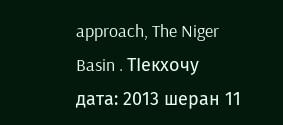approach, The Niger Basin . ТӀекхочу дата: 2013 шеран 11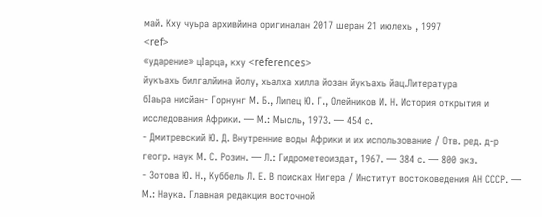май. Кху чуьра архивйина оригиналан 2017 шеран 21 июлехь , 1997
<ref>
«ударение» цӀарца, кху <references>
йукъахь билгалйина йолу, хьалха хилла йозан йукъахь йац.Литература
бӀаьра нисйан- Горнунг М. Б., Липец Ю. Г., Олейников И. Н. История открытия и исследования Африки. — М.: Мысль, 1973. — 454 с.
- Дмитревский Ю. Д. Внутренние воды Африки и их использование / Отв. ред. д-р геогр. наук М. С. Розин. — Л.: Гидрометеоиздат, 1967. — 384 с. — 800 экз.
- Зотова Ю. Н., Куббель Л. Е. В поисках Нигера / Институт востоковедения АН СССР. — М.: Наука. Главная редакция восточной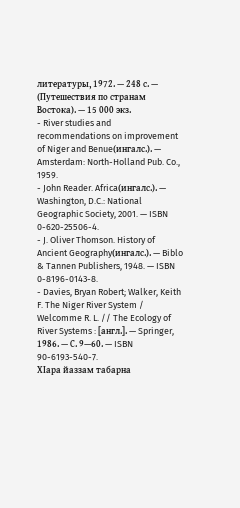литературы, 1972. — 248 с. — (Путешествия по странам Востока). — 15 000 экз.
- River studies and recommendations on improvement of Niger and Benue(ингалс.). — Amsterdam: North-Holland Pub. Co., 1959.
- John Reader. Africa(ингалс.). — Washington, D.C.: National Geographic Society, 2001. — ISBN 0-620-25506-4.
- J. Oliver Thomson. History of Ancient Geography(ингалс.). — Biblo & Tannen Publishers, 1948. — ISBN 0-8196-0143-8.
- Davies, Bryan Robert; Walker, Keith F. The Niger River System / Welcomme R. L. // The Ecology of River Systems : [англ.]. — Springer, 1986. — С. 9—60. — ISBN 90-6193-540-7.
ХӀара йаззам табарна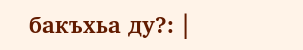бакъхьа ду?: |